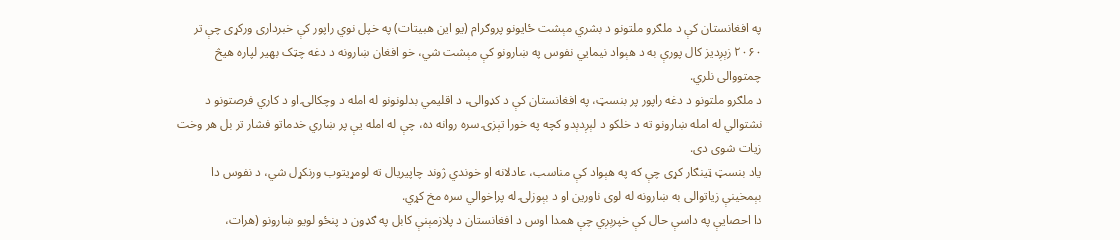په افغانستان کې د ملګرو ملتونو د بشري مېشت ځایونو پروګرام (یو این هبیتات) په خپل نوي راپور کې خبرداری ورکړی چې تر ۲۰۶۰ زېږدیز کال پورې به د هېواد نیمایي نفوس په ښارونو کې مېشت شي، خو افغان ښارونه د دغه چټک بهیر لپاره هیڅ چمتووالی نلري.
د ملګرو ملتونو د دغه راپور پر بنسټ، په افغانستان کې د کډوالۍ، د اقلیمي بدلونونو له امله د وچکالۍ او د کاري فرصتونو د نشتوالي له امله ښارونو ته د خلکو د لېږدېدو کچه په خورا تېزۍ سره روانه ده، چې له امله یې پر ښاري خدماتو فشار تر بل هر وخت زیات شوی دی.
یاد بنسټ ټینګار کړی چې که په هېواد کې مناسب، عادلانه او خوندي ژوند چاپیریال ته لومړیتوب ورنکړل شي، د نفوس دا بېمخینې زیاتوالی به ښارونه له لوی ناورین او د بېوزلۍ له پراخوالي سره مخ کړي.
دا احصایې په داسې حال کې خپرېږي چې همدا اوس د افغانستان د پلازمېنې کابل په ګډون د پنځو لویو ښارونو (هرات،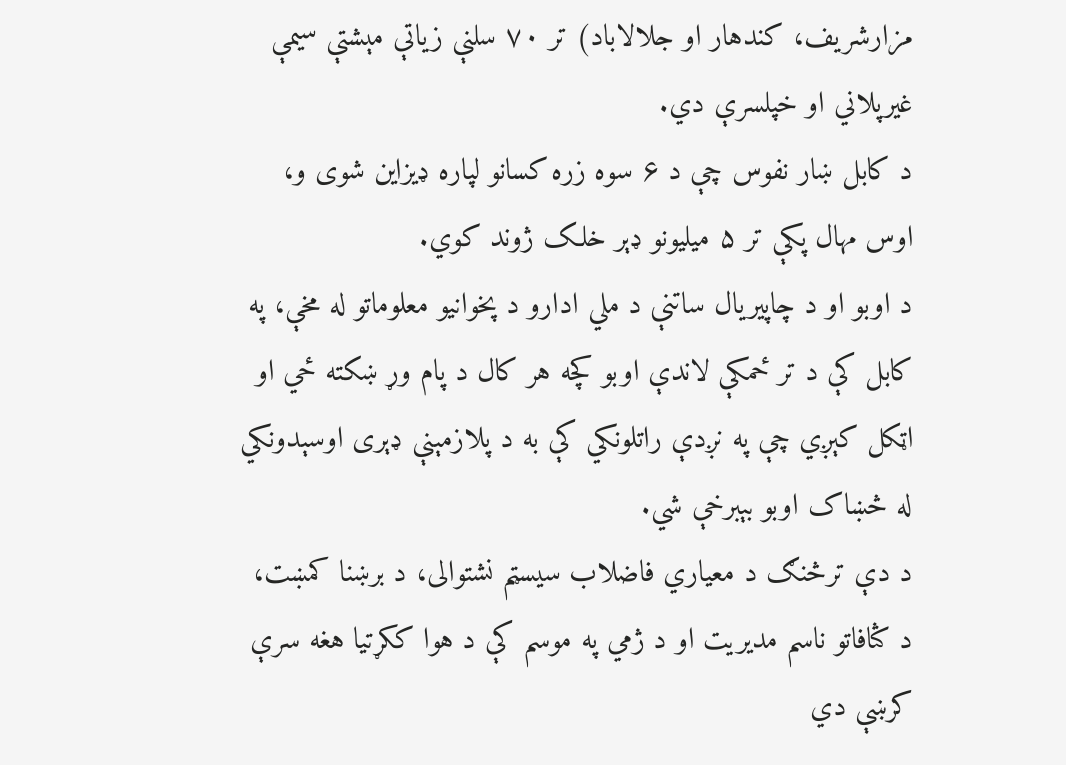مزارشریف، کندهار او جلالاباد) تر ۷۰ سلنې زیاتې مېشتې سیمې غیرپلاني او خپلسرې دي.
د کابل ښار نفوس چې د ۶ سوه زره کسانو لپاره ډیزاین شوی و، اوس مهال پکې تر ۵ میلیونو ډېر خلک ژوند کوي.
د اوبو او د چاپیریال ساتنې د ملي ادارو د پخوانیو معلوماتو له مخې، په کابل کې د تر ځمکې لاندې اوبو کچه هر کال د پام وړ ښکته ځي او اټکل کېږي چې په نږدې راتلونکي کې به د پلازمېنې ډېری اوسېدونکي له څښاک اوبو بېبرخې شي.
د دې ترڅنګ د معیاري فاضلاب سیسټم نشتوالی، د برښنا کمښت، د کثافاتو ناسم مدیریت او د ژمي په موسم کې د هوا ککړتیا هغه سرې کرښې دي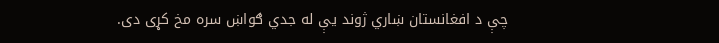چې د افغانستان ښاري ژوند یې له جدي ګواښ سره مخ کړی دی.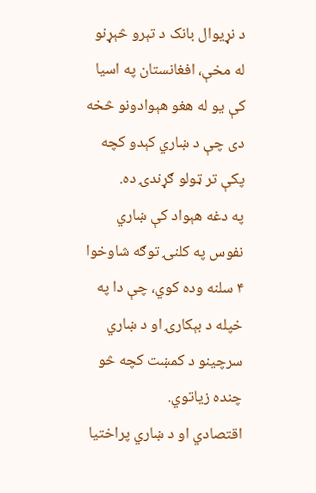د نړیوال بانک د تېرو څېړنو له مخې، افغانستان په اسیا کې یو له هغو هېوادونو څخه دی چې د ښاري کېدو کچه پکې تر ټولو ګړندۍ ده.
په دغه هېواد کې ښاري نفوس په کلنۍ توګه شاوخوا ۴ سلنه وده کوي، چې دا په خپله د بېکارۍ او د ښاري سرچینو د کمښت کچه څو چنده زیاتوي.
اقتصادي او د ښاري پراختیا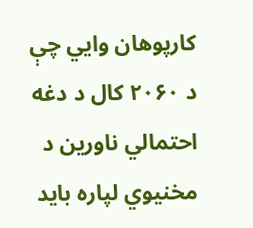کارپوهان وایي چې د ۲۰۶۰ کال د دغه احتمالي ناورین د مخنیوي لپاره باید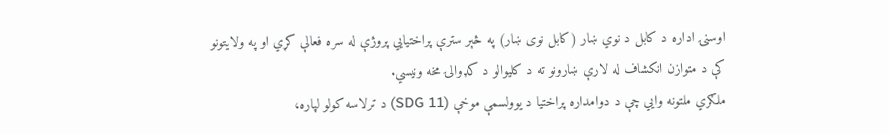اوسنۍ اداره د کابل د نوي ښار (کابل نوی ښار) په څېر سترې پراختیایي پروژې له سره فعالې کړي او په ولایتونو کې د متوازن انکشاف له لارې ښارونو ته د کلیوالو د کډوالۍ مخه ونیسي.
ملګري ملتونه وایي چې د دوامداره پراختیا د یوولسمې موخې (SDG 11) د ترلاسه کولو لپاره،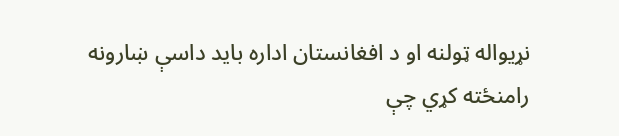نړیواله ټولنه او د افغانستان اداره باید داسې ښارونه رامنځته کړي چې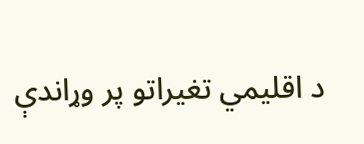د اقلیمي تغیراتو پر وړاندې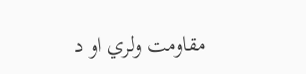مقاومت ولري او د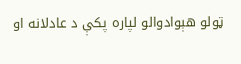ټولو هېوادوالو لپاره پکې د عادلانه او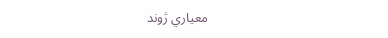معیاري ژوند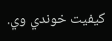کیفیت خوندي وي.